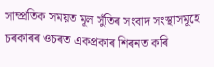সাম্প্ৰতিক সময়ত মূল সুঁতিৰ সংবাদ সংস্থাসমূহে চৰকাৰৰ ওচৰত একপ্ৰকাৰ শিৰনত কৰি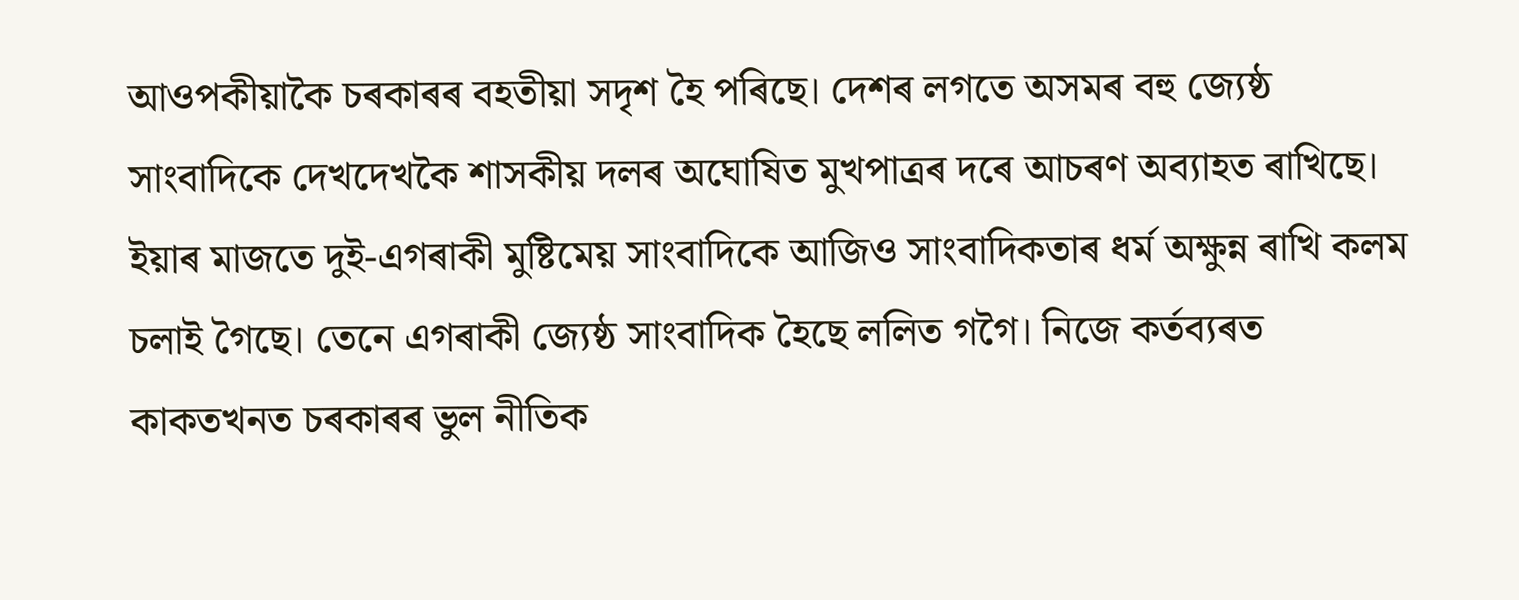আওপকীয়াকৈ চৰকাৰৰ বহতীয়া সদৃশ হৈ পৰিছে। দেশৰ লগতে অসমৰ বহু জ্যেষ্ঠ সাংবাদিকে দেখদেখকৈ শাসকীয় দলৰ অঘোষিত মুখপাত্ৰৰ দৰে আচৰণ অব্যাহত ৰাখিছে। ইয়াৰ মাজতে দুই-এগৰাকী মুষ্টিমেয় সাংবাদিকে আজিও সাংবাদিকতাৰ ধৰ্ম অক্ষুন্ন ৰাখি কলম চলাই গৈছে। তেনে এগৰাকী জ্যেষ্ঠ সাংবাদিক হৈছে ললিত গগৈ। নিজে কৰ্তব্যৰত কাকতখনত চৰকাৰৰ ভুল নীতিক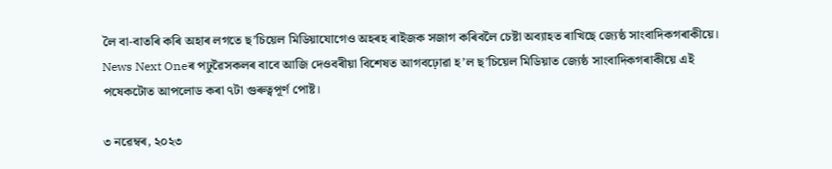লৈ বা-বাতৰি কৰি অহাৰ লগতে ছ’চিয়েল মিডিয়াযোগেও অহৰহ ৰাইজক সজাগ কৰিবলৈ চেষ্টা অব্যাহত ৰাখিছে জ্যেষ্ঠ সাংবাদিকগৰাকীয়ে। News Next Oneৰ পঢুৱৈসকলৰ বাবে আজি দেওবৰীয়া বিশেষত আগবঢ়োৱা হ’ল ছ’চিয়েল মিডিয়াত জ্যেষ্ঠ সাংবাদিকগৰাকীয়ে এই পষেকটোত আপলোড কৰা ৭টা গুৰুত্বপূৰ্ণ পোষ্ট।

৩ নৱেম্বৰ, ২০২৩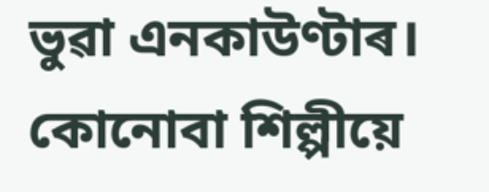ভুৱা এনকাউণ্টাৰ। কোনোবা শিল্পীয়ে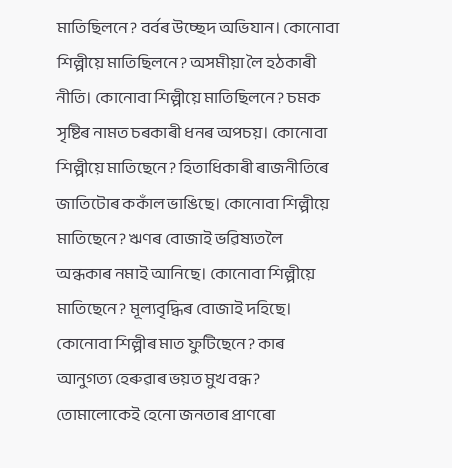মাতিছিলনে? বৰ্বৰ উচ্ছেদ অভিযান। কোনোবা শিল্পীয়ে মাতিছিলনে? অসমীয়া লৈ হঠকাৰী নীতি। কোনোবা শিল্পীয়ে মাতিছিলনে? চমক সৃষ্টিৰ নামত চৰকাৰী ধনৰ অপচয়। কোনোবা শিল্পীয়ে মাতিছেনে? হিতাধিকাৰী ৰাজনীতিৰে জাতিটোৰ ককাঁল ভাঙিছে। কোনোবা শিল্পীয়ে মাতিছেনে? ঋণৰ বোজাই ভৱিষ্যতলৈ অন্ধকাৰ নমাই আনিছে। কোনোবা শিল্পীয়ে মাতিছেনে? মূল্যবৃদ্ধিৰ বোজাই দহিছে। কোনোবা শিল্পীৰ মাত ফুটিছেনে? কাৰ আনুগত্য হেৰুৱাৰ ভয়ত মুখ বন্ধ? তোমালোকেই হেনো জনতাৰ প্ৰাণৰো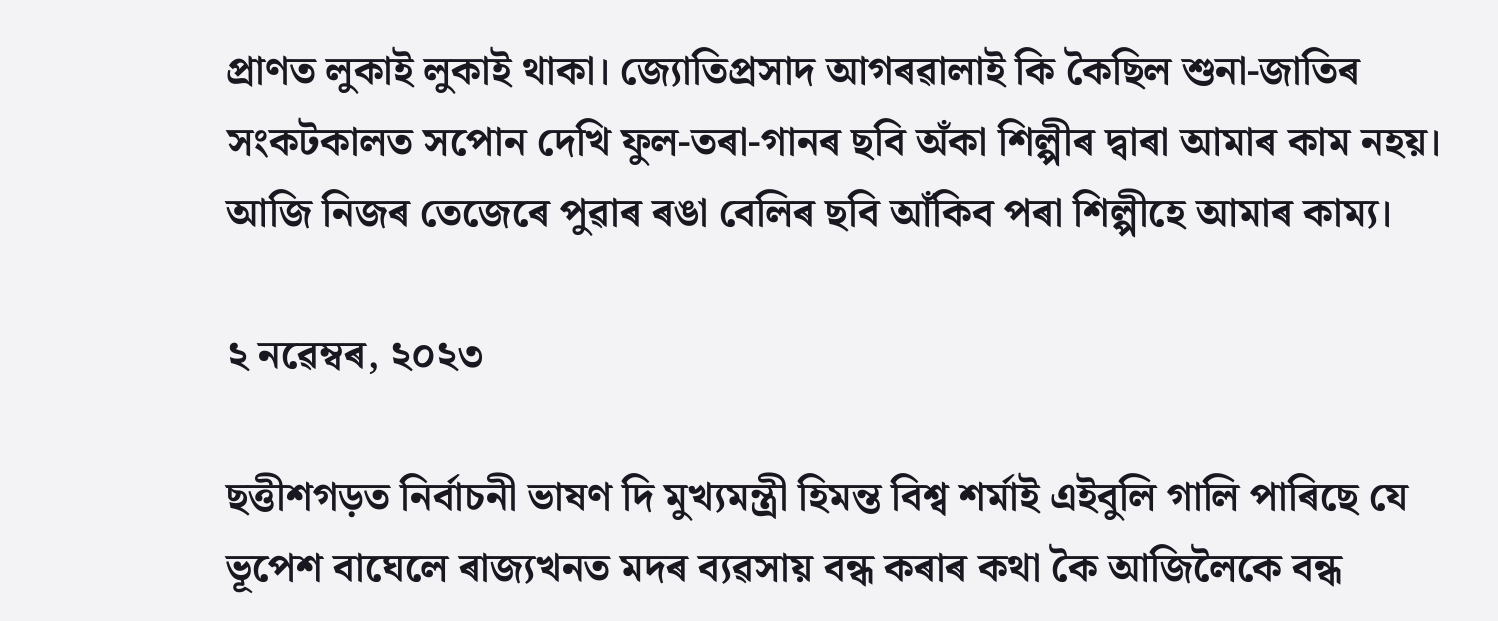প্ৰাণত লুকাই লুকাই থাকা। জ্যোতিপ্ৰসাদ আগৰৱালাই কি কৈছিল শুনা-জাতিৰ সংকটকালত সপোন দেখি ফুল-তৰা-গানৰ ছবি অঁকা শিল্পীৰ দ্বাৰা আমাৰ কাম নহয়। আজি নিজৰ তেজেৰে পুৱাৰ ৰঙা বেলিৰ ছবি আঁকিব পৰা শিল্পীহে আমাৰ কাম্য।

২ নৱেম্বৰ, ২০২৩

ছত্তীশগড়ত নিৰ্বাচনী ভাষণ দি মুখ্যমন্ত্ৰী হিমন্ত বিশ্ব শৰ্মাই এইবুলি গালি পাৰিছে যে ভূপেশ বাঘেলে ৰাজ্যখনত মদৰ ব্যৱসায় বন্ধ কৰাৰ কথা কৈ আজিলৈকে বন্ধ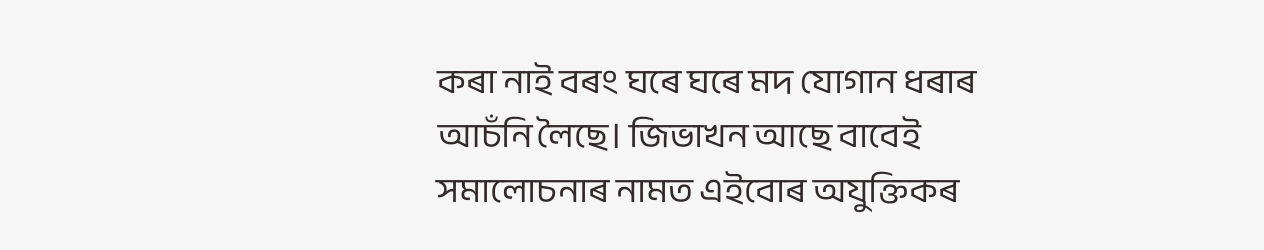কৰা নাই বৰং ঘৰে ঘৰে মদ যোগান ধৰাৰ আচঁনি লৈছে। জিভাখন আছে বাবেই সমালোচনাৰ নামত এইবোৰ অযুক্তিকৰ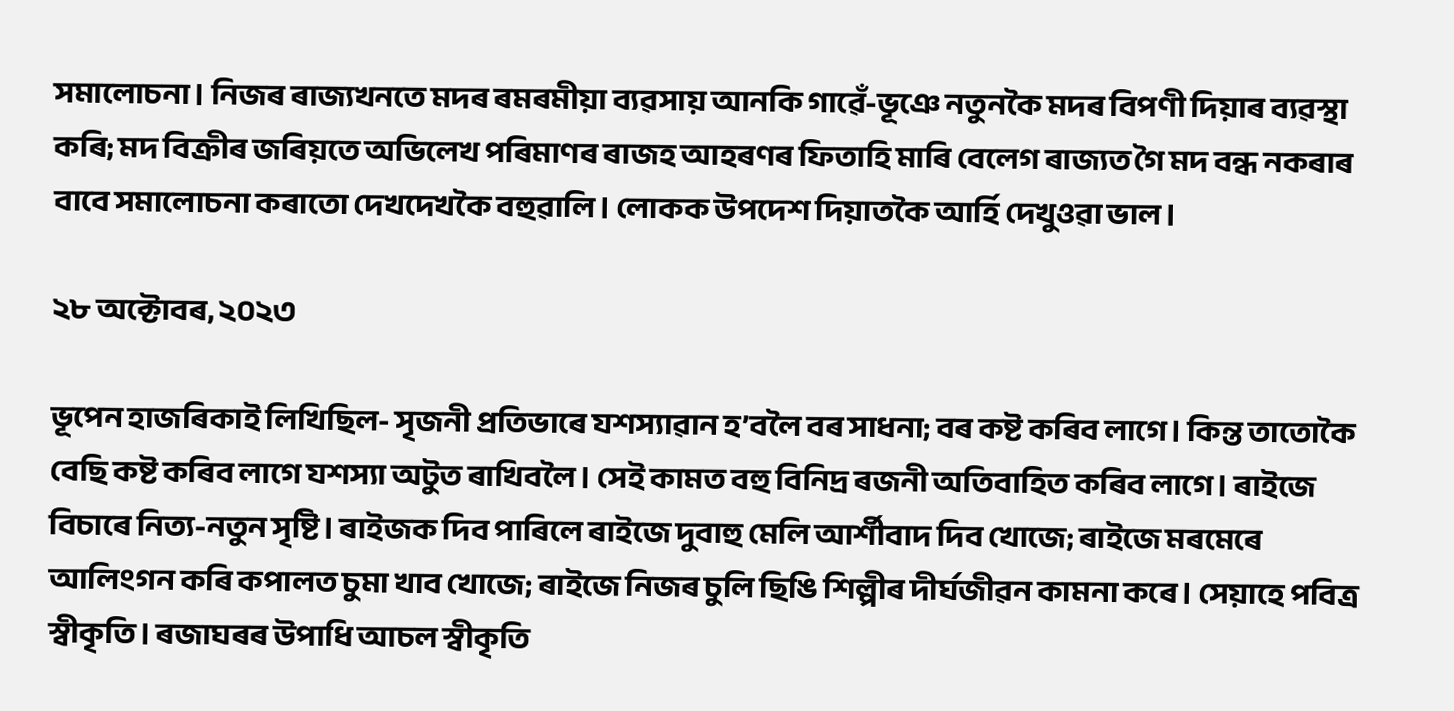সমালোচনা। নিজৰ ৰাজ্যখনতে মদৰ ৰমৰমীয়া ব্যৱসায় আনকি গাৱেঁ-ভূঞে নতুনকৈ মদৰ বিপণী দিয়াৰ ব্যৱস্থা কৰি; মদ বিক্ৰীৰ জৰিয়তে অভিলেখ পৰিমাণৰ ৰাজহ আহৰণৰ ফিতাহি মাৰি বেলেগ ৰাজ্যত গৈ মদ বন্ধ নকৰাৰ বাবে সমালোচনা কৰাতো দেখদেখকৈ বহুৱালি। লোকক উপদেশ দিয়াতকৈ আৰ্হি দেখুওৱা ভাল।

২৮ অক্টোবৰ, ২০২৩

ভূপেন হাজৰিকাই লিখিছিল- সৃজনী প্ৰতিভাৰে যশস্যাৱান হ’বলৈ বৰ সাধনা; বৰ কষ্ট কৰিব লাগে। কিন্ত তাতোকৈ বেছি কষ্ট কৰিব লাগে যশস্যা অটুত ৰাখিবলৈ। সেই কামত বহু বিনিদ্ৰ ৰজনী অতিবাহিত কৰিব লাগে। ৰাইজে বিচাৰে নিত্য-নতুন সৃষ্টি। ৰাইজক দিব পাৰিলে ৰাইজে দুবাহু মেলি আৰ্শীবাদ দিব খোজে; ৰাইজে মৰমেৰে আলিংগন কৰি কপালত চুমা খাব খোজে; ৰাইজে নিজৰ চুলি ছিঙি শিল্পীৰ দীৰ্ঘজীৱন কামনা কৰে। সেয়াহে পবিত্ৰ স্বীকৃতি। ৰজাঘৰৰ উপাধি আচল স্বীকৃতি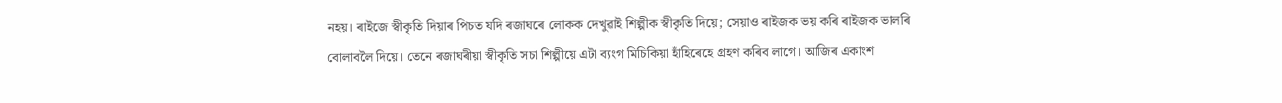নহয়। ৰাইজে স্বীকৃতি দিয়াৰ পিচত যদি ৰজাঘৰে লোকক দেখুৱাই শিল্পীক স্বীকৃতি দিয়ে; সেয়াও ৰাইজক ভয় কৰি ৰাইজক ভালৰি বোলাবলৈ দিয়ে। তেনে ৰজাঘৰীয়া স্বীকৃতি সচা শিল্পীয়ে এটা ব্যংগ মিচিকিয়া হাঁহিৰেহে গ্ৰহণ কৰিব লাগে। আজিৰ একাংশ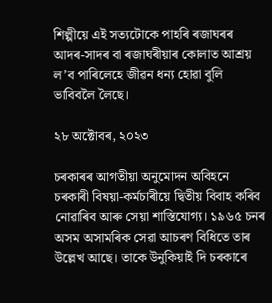শিল্পীয়ে এই সত্যটোকে পাহৰি ৰজাঘৰৰ আদৰ-সাদৰ বা ৰজাঘৰীয়াৰ কোলাত আশ্ৰয় ল’ব পাৰিলেহে জীৱন ধন্য হোৱা বুলি ভাবিবলৈ লৈছে।

২৮ অক্টোবৰ, ২০২৩

চৰকাৰৰ আগতীয়া অনুমোদন অবিহনে চৰকাৰী বিষয়া-কৰ্মচাৰীয়ে দ্বিতীয় বিবাহ কৰিব নোৱাৰিব আৰু সেয়া শাস্তিযোগ্য। ১৯৬৫ চনৰ অসম অসামৰিক সেৱা আচৰণ বিধিতে তাৰ উল্লেখ আছে। তাকে উনুকিয়াই দি চৰকাৰে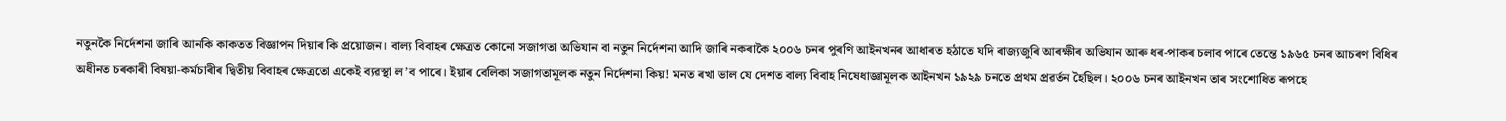নতুনকৈ নিৰ্দেশনা জাৰি আনকি কাকতত বিজ্ঞাপন দিয়াৰ কি প্ৰয়োজন। বাল্য বিবাহৰ ক্ষেত্ৰত কোনো সজাগতা অভিযান বা নতুন নিৰ্দেশনা আদি জাৰি নকৰাকৈ ২০০৬ চনৰ পুৰণি আইনখনৰ আধাৰত হঠাতে যদি ৰাজ্যজুৰি আৰক্ষীৰ অভিযান আৰু ধৰ-পাকৰ চলাব পাৰে তেন্তে ১৯৬৫ চনৰ আচৰণ বিধিৰ অধীনত চৰকাৰী বিষয়া-কৰ্মচাৰীৰ দ্বিতীয় বিবাহৰ ক্ষেত্ৰতো একেই ব্যৱস্থা ল’ব পাৰে। ইয়াৰ বেলিকা সজাগতামূলক নতুন নিৰ্দেশনা কিয়! মনত ৰখা ভাল যে দেশত বাল্য বিবাহ নিষেধাজ্ঞামূলক আইনখন ১৯২৯ চনতে প্ৰথম প্ৰৱৰ্তন হৈছিল। ২০০৬ চনৰ আইনখন তাৰ সংশোধিত ৰূপহে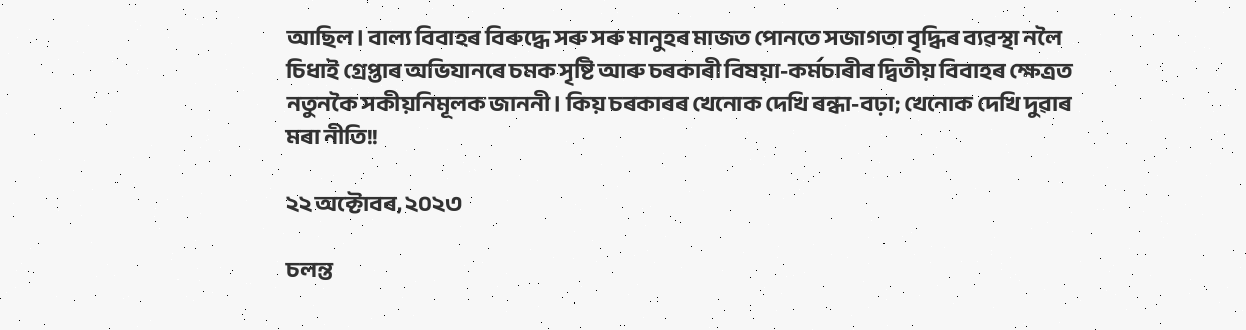আছিল। বাল্য বিবাহৰ বিৰুদ্ধে সৰু সৰু মানুহৰ মাজত পোনতে সজাগতা বৃদ্ধিৰ ব্যৱস্থা নলৈ চিধাই গ্ৰেপ্তাৰ অভিযানৰে চমক সৃষ্টি আৰু চৰকাৰী বিষয়া-কৰ্মচাৰীৰ দ্বিতীয় বিবাহৰ ক্ষেত্ৰত নতুনকৈ সকীয়নিমূলক জাননী। কিয় চৰকাৰৰ খেনোক দেখি ৰন্ধা-বঢ়া; খেনোক দেখি দুৱাৰ মৰা নীতি!!

২২ অক্টোবৰ, ২০২৩

চলন্ত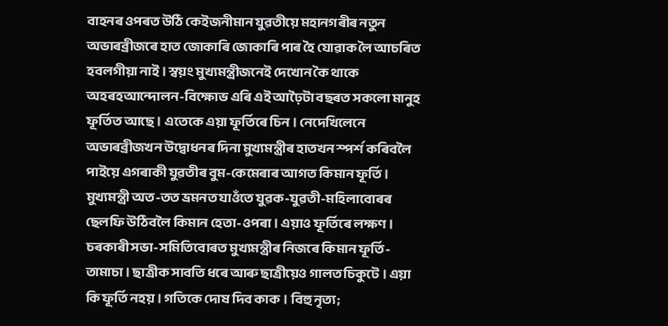বাহনৰ ওপৰত উঠি কেইজনীমান যুৱতীয়ে মহানগৰীৰ নতুন অভাৰব্ৰীজৰে হাত জোকাৰি জোকাৰি পাৰ হৈ যোৱাক লৈ আচৰিত হবলগীয়া নাই। স্বয়ং মুখ্যমন্ত্ৰীজনেই দেখোন কৈ থাকে অহৰহআন্দোলন-বিক্ষোভ এৰি এই আঢ়ৈটা বছৰত সকলো মানুহ ফূৰ্তিত আছে। এতেকে এয়া ফূৰ্তিৰে চিন। নেদেখিলেনে অভাৰব্ৰীজখন উদ্বোধনৰ দিনা মুখ্যমন্ত্ৰীৰ হাতখন স্পৰ্শ কৰিবলৈ পাইয়ে এগৰাকী যুৱতীৰ বুম-কেমেৰাৰ আগত কিমান ফূৰ্তি। মুখ্যমন্ত্ৰী অত-তত ভ্ৰমনত যাওঁতে যুৱক-যুৱতী-মহিলাবোৰৰ ছেলফি উঠিবলৈ কিমান হেতা-ওপৰা। এয়াও ফূৰ্তিৰে লক্ষণ। চৰকাৰী সভা-সমিতিবোৰত মুখ্যমন্ত্ৰীৰ নিজৰে কিমান ফূৰ্তি-তামাচা। ছাত্ৰীক সাবতি ধৰে আৰু ছাত্ৰীয়েও গালত চিকুটে। এয়া কি ফূৰ্তি নহয়। গতিকে দোষ দিব কাক। বিহু নৃত্য;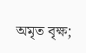অমৃত বৃক্ষ;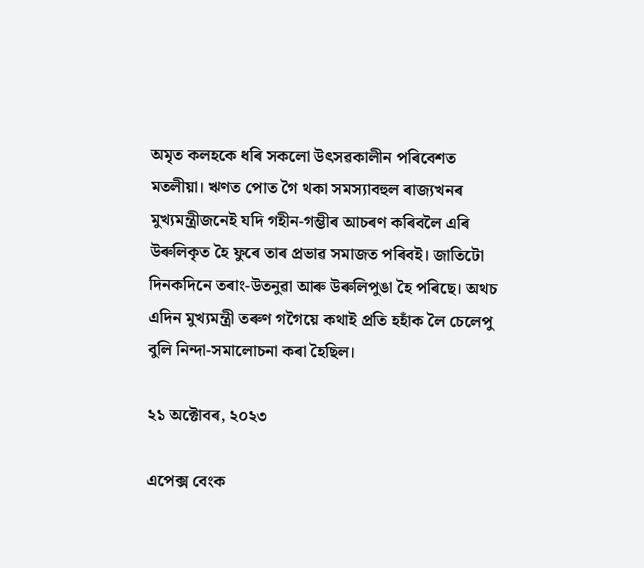অমৃত কলহকে ধৰি সকলো উৎসৱকালীন পৰিবেশত মতলীয়া। ঋণত পোত গৈ থকা সমস্যাবহুল ৰাজ্যখনৰ মুখ্যমন্ত্ৰীজনেই যদি গহীন-গম্ভীৰ আচৰণ কৰিবলৈ এৰি উৰুলিকৃত হৈ ফুৰে তাৰ প্ৰভাৱ সমাজত পৰিবই। জাতিটো দিনকদিনে তৰাং-উতনুৱা আৰু উৰুলিপুঙা হৈ পৰিছে। অথচ এদিন মুখ্যমন্ত্ৰী তৰুণ গগৈয়ে কথাই প্ৰতি হহাঁক লৈ চেলেপু বুলি নিন্দা-সমালোচনা কৰা হৈছিল।

২১ অক্টোবৰ, ২০২৩

এপেক্স বেংক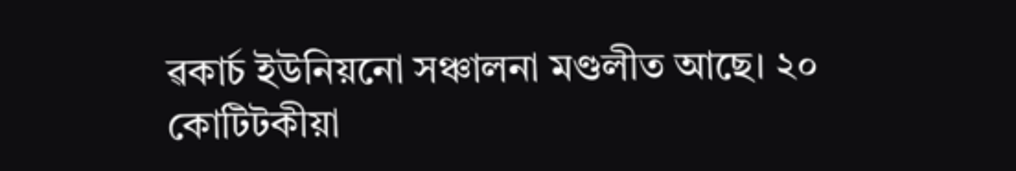ৱকাৰ্চ ইউনিয়নো সঞ্চালনা মণ্ডলীত আছে। ২০ কোটিটকীয়া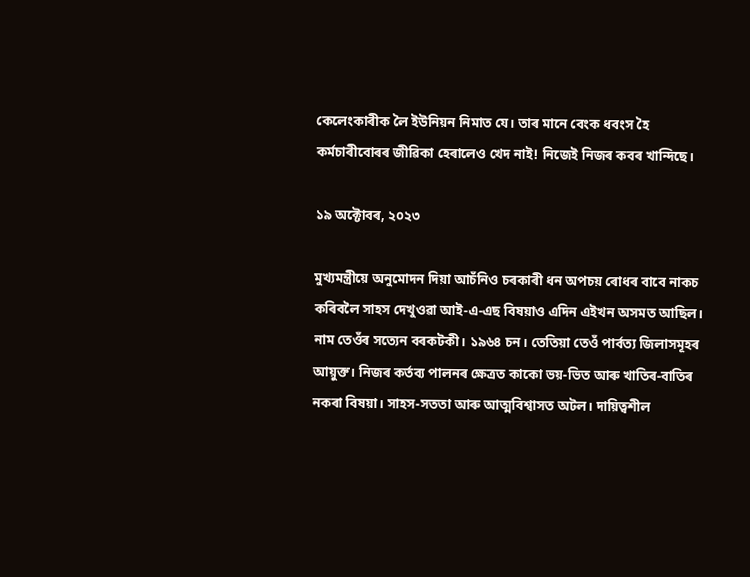কেলেংকাৰীক লৈ ইউনিয়ন নিমাত যে। তাৰ মানে বেংক ধবংস হৈ কৰ্মচাৰীবোৰৰ জীৱিকা হেৰালেও খেদ নাই! নিজেই নিজৰ কবৰ খান্দিছে।

১৯ অক্টোবৰ, ২০২৩

মুখ্যমন্ত্ৰীয়ে অনুমোদন দিয়া আচঁনিও চৰকাৰী ধন অপচয় ৰোধৰ বাবে নাকচ কৰিবলৈ সাহস দেখুওৱা আই-এ-এছ বিষয়াও এদিন এইখন অসমত আছিল। নাম তেওঁৰ সত্যেন বৰকটকী। ১৯৬৪ চন। তেতিয়া তেওঁ পাৰ্বত্য জিলাসমূহৰ আয়ুক্ত। নিজৰ কৰ্তব্য পালনৰ ক্ষেত্ৰত কাকো ভয়-ভিত আৰু খাতিৰ-বাতিৰ নকৰা বিষয়া। সাহস-সততা আৰু আত্মবিশ্বাসত অটল। দায়িত্বশীল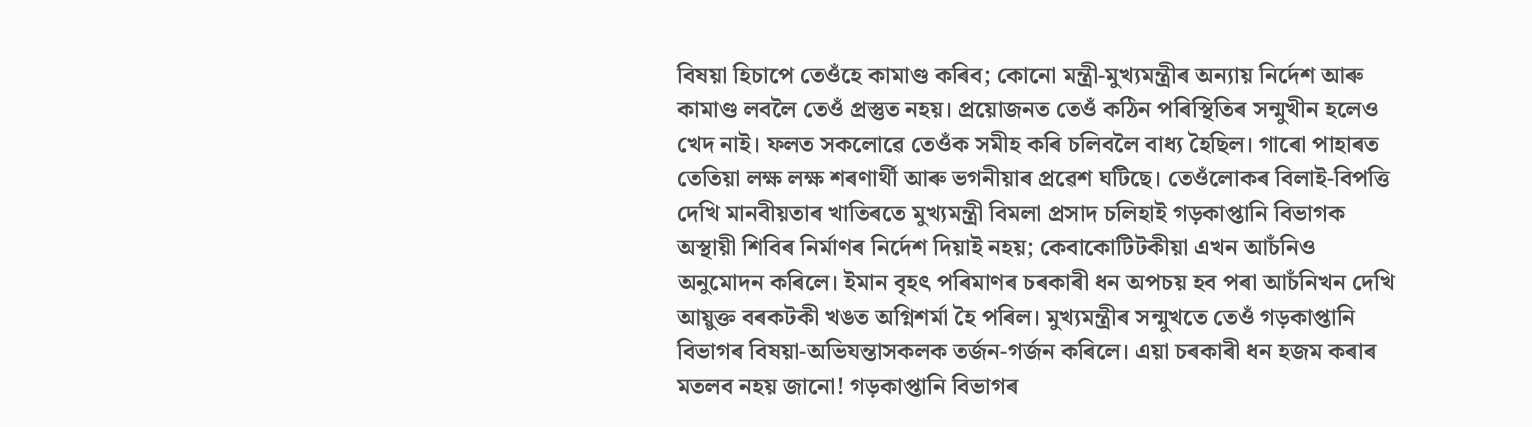বিষয়া হিচাপে তেওঁহে কামাণ্ড কৰিব; কোনো মন্ত্ৰী-মুখ্যমন্ত্ৰীৰ অন্যায় নিৰ্দেশ আৰু কামাণ্ড লবলৈ তেওঁ প্ৰস্তুত নহয়। প্ৰয়োজনত তেওঁ কঠিন পৰিস্থিতিৰ সন্মুখীন হলেও খেদ নাই। ফলত সকলোৱে তেওঁক সমীহ কৰি চলিবলৈ বাধ্য হৈছিল। গাৰো পাহাৰত তেতিয়া লক্ষ লক্ষ শৰণাৰ্থী আৰু ভগনীয়াৰ প্ৰৱেশ ঘটিছে। তেওঁলোকৰ বিলাই-বিপত্তি দেখি মানবীয়তাৰ খাতিৰতে মুখ্যমন্ত্ৰী বিমলা প্ৰসাদ চলিহাই গড়কাপ্তানি বিভাগক অস্থায়ী শিবিৰ নিৰ্মাণৰ নিৰ্দেশ দিয়াই নহয়; কেবাকোটিটকীয়া এখন আচঁনিও অনুমোদন কৰিলে। ইমান বৃহৎ পৰিমাণৰ চৰকাৰী ধন অপচয় হব পৰা আচঁনিখন দেখি আয়ুক্ত বৰকটকী খঙত অগ্নিশৰ্মা হৈ পৰিল। মুখ্যমন্ত্ৰীৰ সন্মুখতে তেওঁ গড়কাপ্তানি বিভাগৰ বিষয়া-অভিযন্তাসকলক তৰ্জন-গৰ্জন কৰিলে। এয়া চৰকাৰী ধন হজম কৰাৰ মতলব নহয় জানো! গড়কাপ্তানি বিভাগৰ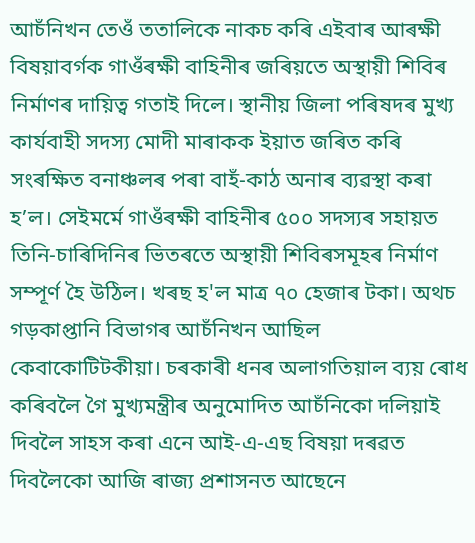আচঁনিখন তেওঁ ততালিকে নাকচ কৰি এইবাৰ আৰক্ষী বিষয়াবৰ্গক গাওঁৰক্ষী বাহিনীৰ জৰিয়তে অস্থায়ী শিবিৰ নিৰ্মাণৰ দায়িত্ব গতাই দিলে। স্থানীয় জিলা পৰিষদৰ মুখ্য কাৰ্যবাহী সদস্য মোদী মাৰাকক ইয়াত জৰিত কৰি সংৰক্ষিত বনাঞ্চলৰ পৰা বাহঁ-কাঠ অনাৰ ব্যৱস্থা কৰা হ’ল। সেইমৰ্মে গাওঁৰক্ষী বাহিনীৰ ৫০০ সদস্যৰ সহায়ত তিনি-চাৰিদিনিৰ ভিতৰতে অস্থায়ী শিবিৰসমূহৰ নিৰ্মাণ সম্পূৰ্ণ হৈ উঠিল। খৰছ হ'ল মাত্ৰ ৭০ হেজাৰ টকা। অথচ গড়কাপ্তানি বিভাগৰ আচঁনিখন আছিল কেবাকোটিটকীয়া। চৰকাৰী ধনৰ অলাগতিয়াল ব্যয় ৰোধ কৰিবলৈ গৈ মুখ্যমন্ত্ৰীৰ অনুমোদিত আচঁনিকো দলিয়াই দিবলৈ সাহস কৰা এনে আই-এ-এছ বিষয়া দৰৱত দিবলৈকো আজি ৰাজ্য প্ৰশাসনত আছেনে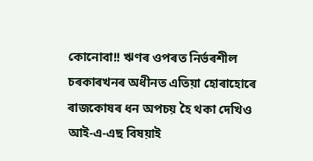কোনোবা!! ঋণৰ ওপৰত নিৰ্ভৰশীল চৰকাৰখনৰ অধীনত এতিয়া হোৰাহোৰে ৰাজকোষৰ ধন অপচয় হৈ থকা দেখিও আই-এ-এছ বিষয়াই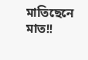মাতিছেনে মাত!!